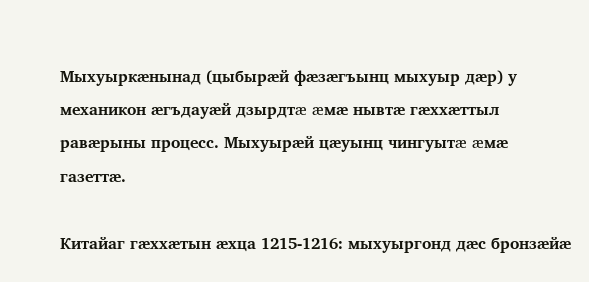Мыхуыркæнынад (цыбырæй фæзæгъынц мыхуыр дæр) у механикон æгъдауæй дзырдтæ æмæ нывтæ гæххæттыл равæрыны процесс. Мыхуырæй цæуынц чингуытæ æмæ газеттæ.

Китайаг гæххæтын æхца 1215-1216: мыхуыргонд дæс бронзæйæ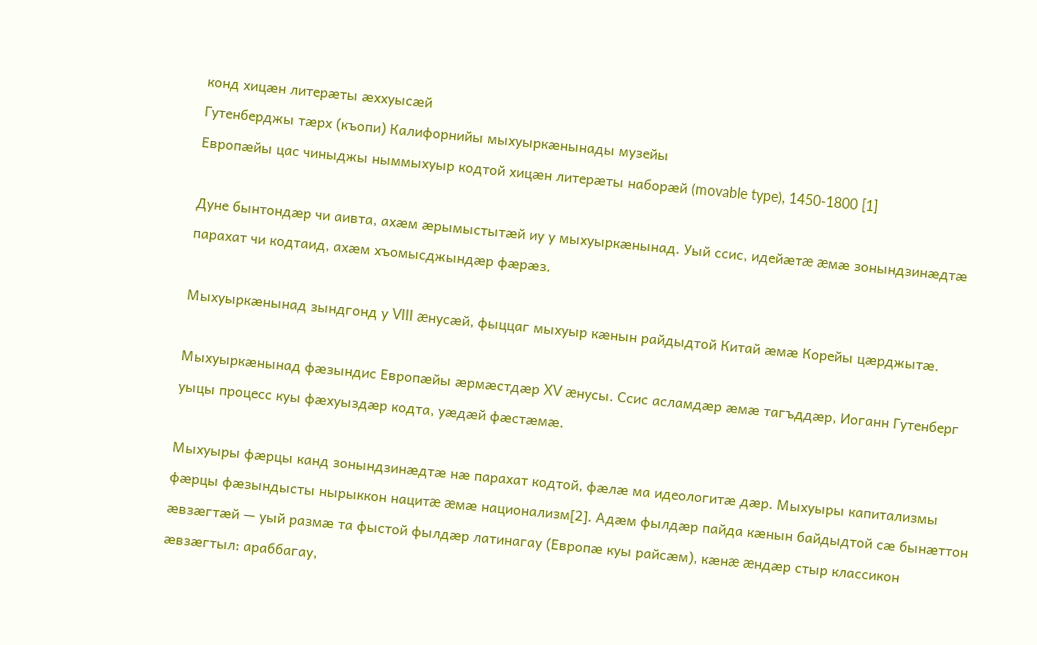конд хицæн литерæты æххуысæй
Гутенберджы тæрх (къопи) Калифорнийы мыхуыркæнынады музейы
Европæйы цас чиныджы ныммыхуыр кодтой хицæн литерæты наборæй (movable type), 1450-1800 [1]

Дуне бынтондæр чи аивта, ахæм æрымыстытæй иу у мыхуыркæнынад. Уый ссис, идейæтæ æмæ зонындзинæдтæ парахат чи кодтаид, ахæм хъомысджындæр фæрæз.

Мыхуыркæнынад зындгонд у VIII æнусæй, фыццаг мыхуыр кæнын райдыдтой Китай æмæ Корейы цæрджытæ.

Мыхуыркæнынад фæзындис Европæйы æрмæстдæр XV æнусы. Ссис асламдæр æмæ тагъддæр, Иоганн Гутенберг уыцы процесс куы фæхуыздæр кодта, уæдæй фæстæмæ.

Мыхуыры фæрцы канд зонындзинæдтæ нæ парахат кодтой, фæлæ ма идеологитæ дæр. Мыхуыры капитализмы фæрцы фæзындысты нырыккон нацитæ æмæ национализм[2]. Адæм фылдæр пайда кæнын байдыдтой сæ бынæттон æвзæгтæй — уый размæ та фыстой фылдæр латинагау (Европæ куы райсæм), кæнæ æндæр стыр классикон æвзæгтыл: араббагау,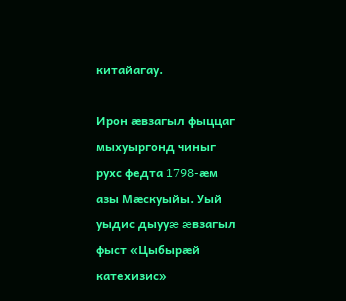китайагау.

Ирон æвзагыл фыццаг мыхуыргонд чиныг рухс федта 1798-æм азы Мæскуыйы. Уый уыдис дыууæ æвзагыл фыст «Цыбырæй катехизис»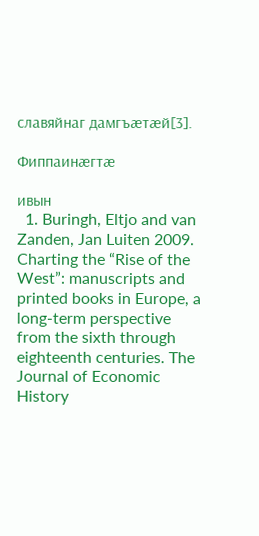славяйнаг дамгъæтæй[3].

Фиппаинæгтæ

ивын
  1. Buringh, Eltjo and van Zanden, Jan Luiten 2009. Charting the “Rise of the West”: manuscripts and printed books in Europe, a long-term perspective from the sixth through eighteenth centuries. The Journal of Economic History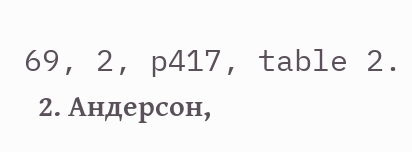69, 2, p417, table 2.
  2. Андерсон,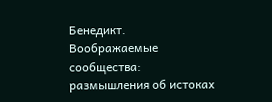Бенедикт. Воображаемые сообщества: размышления об истоках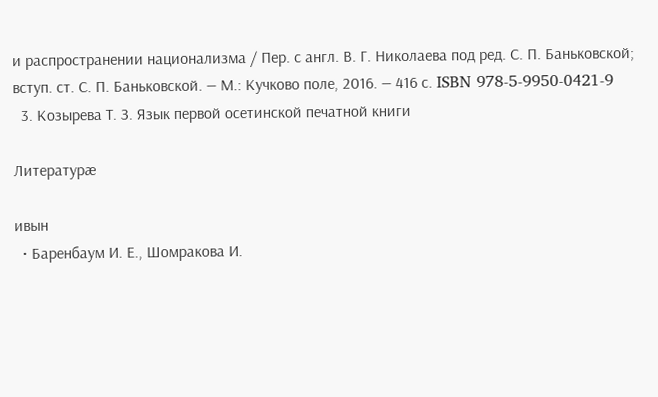и распространении национализма / Пер. с англ. В. Г. Николаева под ред. С. П. Баньковской; вступ. ст. С. П. Баньковской. — М.: Кучково поле, 2016. — 416 с. ISBN 978-5-9950-0421-9
  3. Козырева Т. З. Язык первой осетинской печатной книги

Литературæ

ивын
  • Баренбаум И. Е., Шомракова И.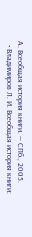А. Всеобщая история книги. — СПб., 2005.
  • Владимиров Л. И. Всеобщая история книги: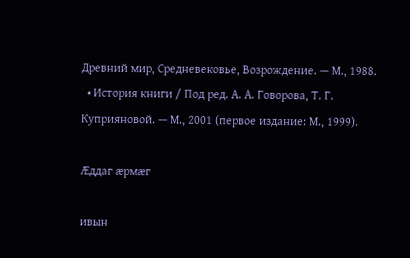Древний мир, Средневековье, Возрождение. — М., 1988.
  • История книги / Под ред. А. А. Говорова, Т. Г. Куприяновой. — М., 2001 (первое издание: М., 1999).

Æддаг æрмæг

ивын